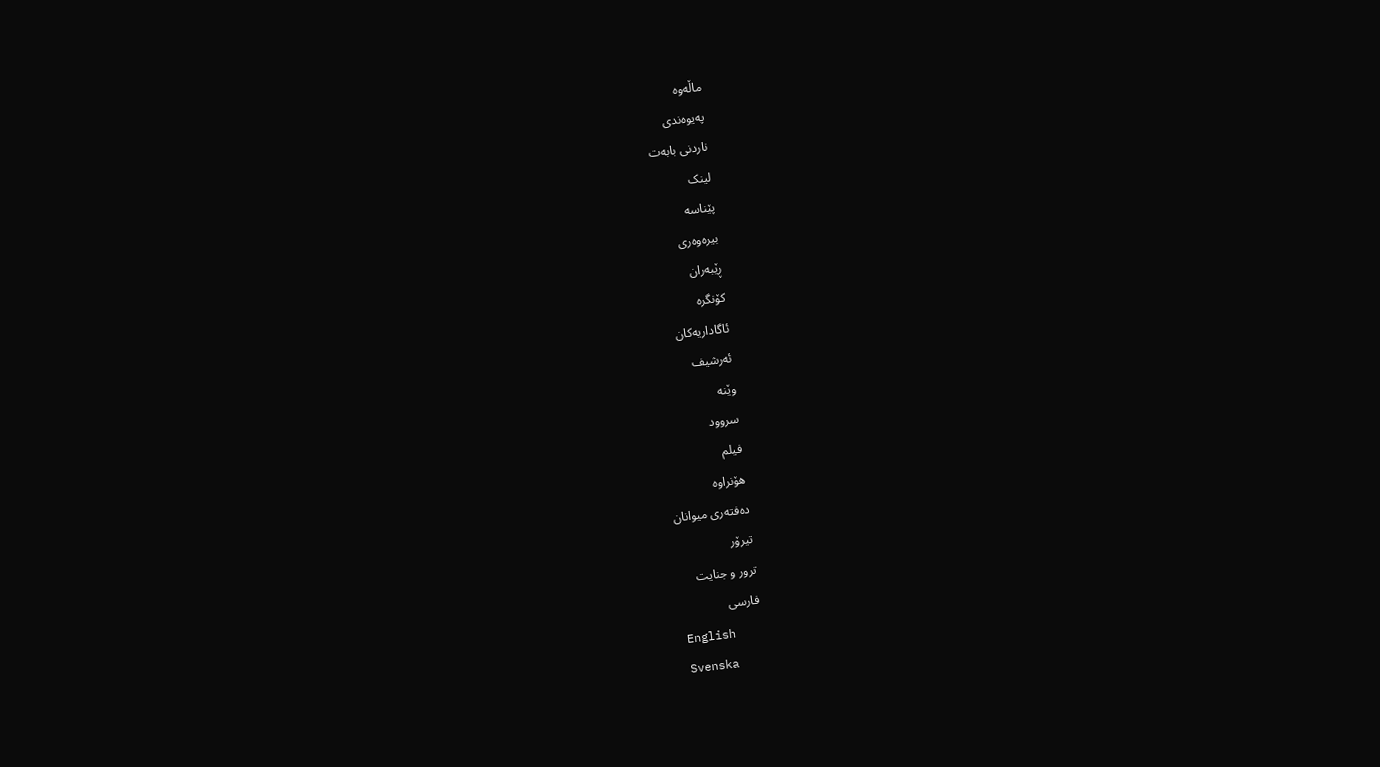ماڵه‌وه‌
په‌یوه‌ندی
ناردنی بابه‌ت
لینک
پێناسه‌
بیره‌وه‌ری
ڕێبه‌ران
کۆنگره‌
ئاگاداریه‌کان
ئه‌رشیف
وێنه‌
سروود
فیلم
هۆنراوه‌
ده‌فته‌ری میوانان
تیرۆر
ترور و جنایت
فارسی
English
Svenska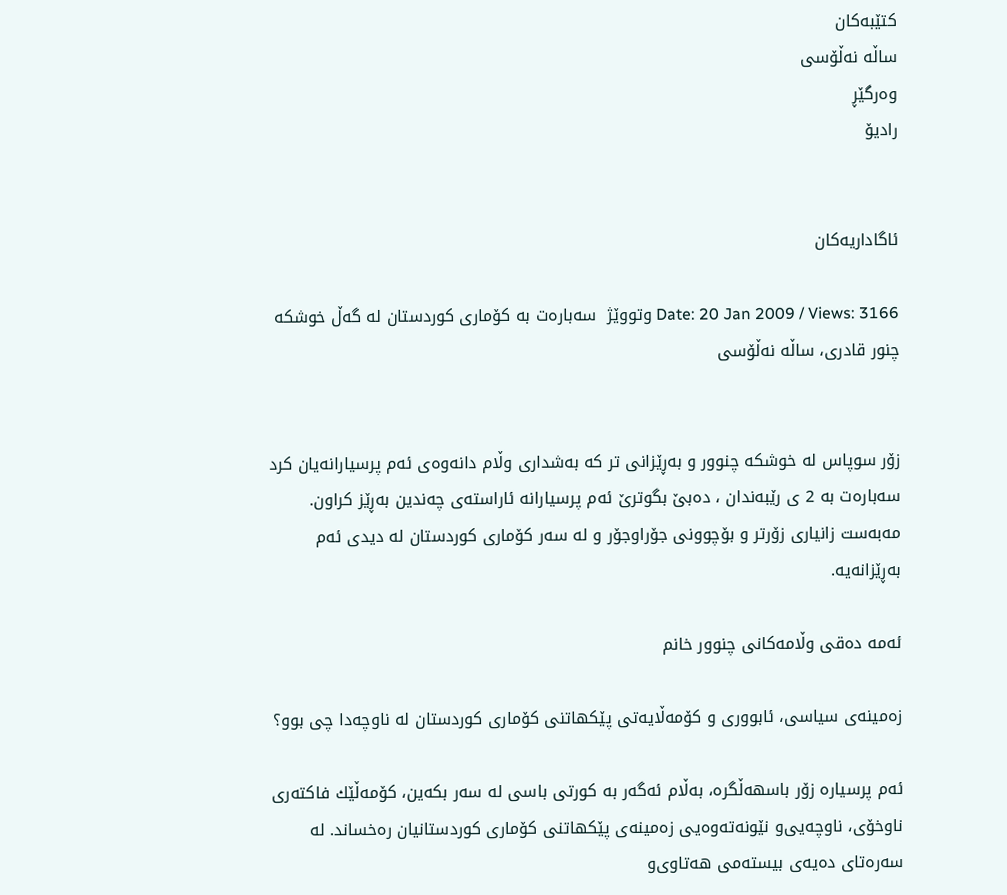کتێبه‌کان
ساڵه‌‌ نه‌ڵۆسی
وه‌رگێڕ
رادیۆ


ئاگاداریه‌کان

Date: 20 Jan 2009 / Views: 3166 وتووێژ ‌ سه‌باره‌ت به‌ کۆماری کوردستان له‌ گه‌ڵ خوشکه‌ چنور قادری، ساڵه‌ نه‌ڵۆسی


زۆر سوپاس له‌ خوشکه‌ چنوور و به‌ڕێزانی تر که‌ به‌شداری وڵام دانه‌وه‌ی ئه‌م پرسیارانه‌یان کرد سه‌باره‌ت به‌ 2 ی رێبه‌ندان ، ده‌بێ بگوترێ ئه‌م پرسیارانه‌ ئاراسته‌ی چه‌ندین به‌ڕێز کراون. مه‌به‌ست زانیاری زۆرتر و بۆچوونی جۆراوجۆر و له‌ سه‌ر کۆماری کوردستان له‌ دیدی ئه‌م به‌ڕێزانه‌یه‌.

ئه‌مه‌ ده‌قی وڵامه‌کانی چنوور خانم

زه‌مینه‌ی سیاسی، ئابووری و کۆمه‌ڵایه‌تی پێکهاتنی کۆماری کوردستان له‌ ناوچه‌دا چی بوو؟

ئه‌م پرسیاره‌ زۆر باسهه‌ڵگره‌، به‌ڵام ئه‌گه‌ر به‌ كورتی‌ باسی له‌ سه‌ر بكه‌ین، كۆمه‌ڵێك فاكته‌ری‌ ناوخۆی‌، ناوچه‌یی‌‌و نێونه‌ته‌وه‌یی‌ زه‌مینه‌ی‌ پێكهاتنی‌ كۆماری‌ كوردستانیان ره‌خساند. له‌ سه‌ره‌تای‌ ده‌یه‌ی‌ بیسته‌می‌ هه‌تاوی‌‌و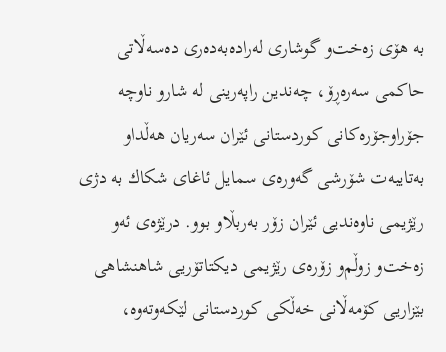به‌ هۆی‌ زه‌خت‌و گوشاری‌ له‌راده‌به‌ده‌ری‌ ده‌سه‌ڵاتی‌ حاكمی‌ سه‌ره‌ڕۆ، چه‌ندین راپه‌رینی‌ له‌ شار‌و ناوچه‌ جۆراوجۆره‌كانی‌ كوردستانی‌ ئێران سه‌ریان هه‌ڵدا‌و به‌تایبه‌ت شۆرشی‌ گه‌وره‌ی‌ سمایل ئاغای‌ شكاك به‌ دژی‌ رێژیمی‌ ناوه‌ندیی‌ ئێران زۆر به‌ربڵاو بوو. درێژه‌ی‌ ئه‌و زه‌خت‌و زوڵم‌و زۆره‌ی‌ رێژیمی‌ دیكتاتۆریی‌ شاهنشاهی‌ بێزاریی‌ كۆمه‌ڵانی‌ خه‌ڵكی‌ كوردستانی‌ لێكه‌وته‌وه‌،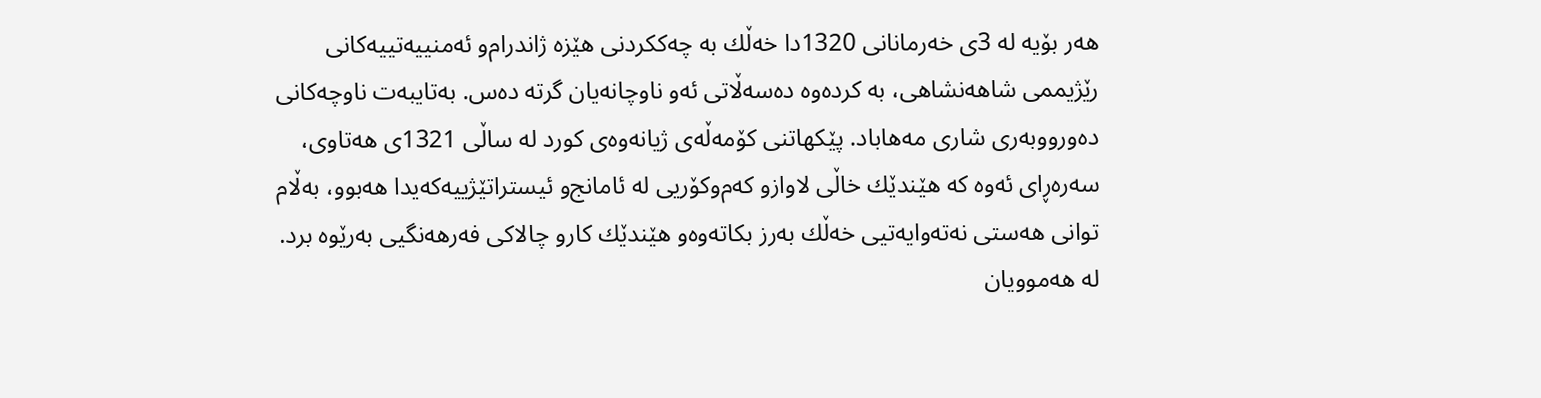هه‌ر بۆیه‌ له‌ 3ی‌ خه‌رمانانی‌ 1320دا خه‌ڵك به‌ چه‌ككردنی‌ هێزه‌ ژاندرام‌و ئه‌منییه‌تییه‌كانی‌ رێژیممی‌ شاهه‌نشاهی‌، به‌ كرده‌وه‌ ده‌سه‌ڵاتی‌ ئه‌و ناوچانه‌یان گرته‌ ده‌س. به‌تایبه‌ت ناوچه‌كانی‌ ده‌ورووبه‌ری‌ شاری‌ مه‌هاباد. پێكهاتنی‌ كۆمه‌ڵه‌ی‌ ژیانه‌وه‌ی‌ كورد له‌ ساڵی‌ 1321ی‌ هه‌تاوی‌، سه‌ره‌ڕای‌ ئه‌وه‌ كه‌ هێندێك خاڵی‌ لاواز‌و كه‌م‌وكۆریی‌ له‌ ئامانج‌و ئیستراتێژییه‌كه‌یدا هه‌بوو، به‌ڵام توانی‌ هه‌ستی‌ نه‌ته‌وایه‌تیی‌ خه‌ڵك به‌رز بكاته‌وه‌‌و هێندێك كار‌و چالاكی‌ فه‌رهه‌نگیی‌ به‌رێوه‌ برد. له‌ هه‌موویان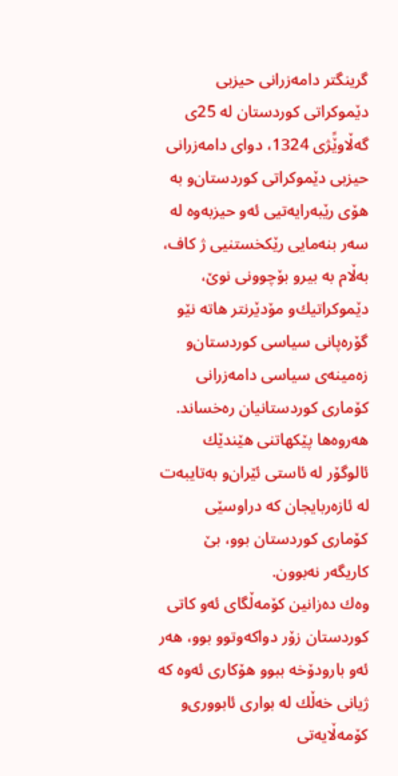گرینگتر دامه‌زرانی‌ حیزبی‌ دێموكراتی‌ كوردستان له‌ 25ی‌ گه‌ڵاوێًژی‌ 1324، دوای‌ دامه‌زرانی‌ حیزبی‌ دێموكراتی‌ كوردستان‌و به‌ هۆی‌ رێبه‌رایه‌تیی‌ ئه‌و حیزبه‌وه‌ له‌ سه‌ر بنه‌مایی‌ رێكخستنیی‌ ژ كاف، به‌ڵام به‌ بیر‌و بۆچوونی‌ نوێ‌، دێموكراتیك‌و مۆدێرنتر هاته‌ نێو گۆره‌پانی‌ سیاسی‌ كوردستان‌و زه‌مینه‌ی‌ سیاسی‌ دامه‌زرانی‌ كۆماری‌ كوردستانیان ره‌خساند. هه‌روه‌ها پێكهاتنی‌ هێندێك ئالوگۆر له‌ ئاستی‌ ئێران‌و به‌تایبه‌ت له‌ ئازه‌ربایجان كه‌ دراوسێی‌ كۆماری‌ كوردستان بوو، بێ‌ كاریگه‌ر نه‌بوون.
وه‌ك ده‌زانین كۆمه‌ڵگای‌ ئه‌و كاتی‌ كوردستان زۆر دواكه‌وتوو بوو، هه‌ر ئه‌و بارودۆخه‌ ببوو هۆكاری‌ ئه‌وه‌ كه‌ ژیانی‌ خه‌ڵك له‌ بواری‌ ئابووری‌‌و كۆمه‌ڵایه‌تی‌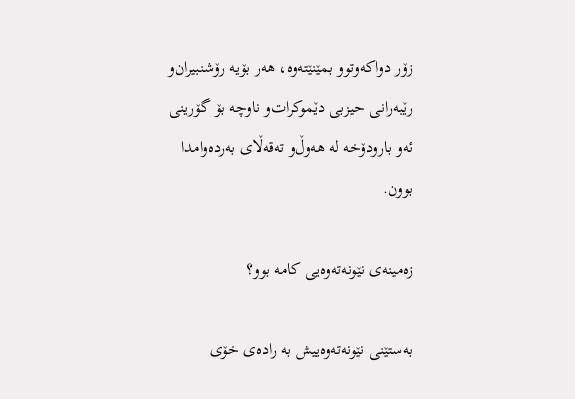زۆر دواكه‌وتوو بمێنێته‌وه‌، هه‌ر بۆیه‌ رۆشنبیران‌و رێبه‌رانی‌ حیزبی‌ دێموكرات‌و ناوچه‌ بۆ گۆرینی‌ ئه‌و بارودۆخه‌ له‌ هه‌وڵ‌‌و ته‌قه‌ڵای‌ به‌رده‌وامدا بوون.

زه‌مینه‌ی نێونه‌ته‌وه‌یی کامه‌ بوو؟

به‌ستێنی‌ نێونه‌ته‌وه‌ییش به‌ راده‌ی‌ خۆی‌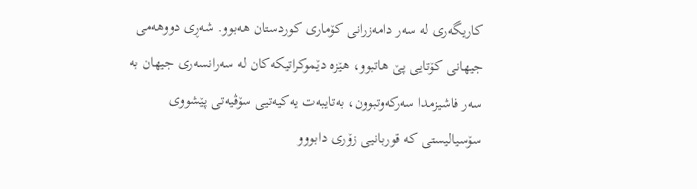كاریگه‌ری‌ له‌ سه‌ر دامه‌زرانی‌ كۆماری‌ كوردستان هه‌بوو. شه‌ڕی‌ دووهه‌می‌ جیهانی‌ كۆتایی‌ پێ‌ هاتبوو، هێزه‌ دێموكراتیكه‌كان له‌ سه‌رانسه‌ری‌ جیهان به‌ سه‌ر فاشیزمدا سه‌ركه‌وتبوون، به‌تایبه‌ت یه‌كیه‌تیی‌ سۆڤیه‌تی‌ پێشووی‌ سۆسیالیستی‌ كه‌ قوربانیی‌ زۆری‌ دابوو‌و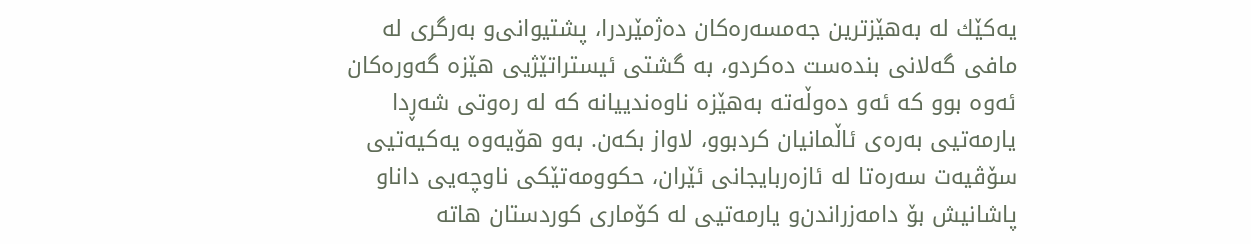یه‌كێك له‌ به‌هێزترین جه‌مسه‌ره‌كان ده‌ژمێردرا، پشتیوانی‌‌و به‌رگری‌ له‌ مافی‌ گه‌لانی‌ بنده‌ست ده‌كرد‌و، به‌ گشتی‌ ئیستراتێژیی‌ هێزه‌ گه‌وره‌كان ئه‌وه‌ بوو كه‌ ئه‌و ده‌وڵه‌ته‌ به‌هێزه‌ ناوه‌ندییانه‌ كه‌ له‌ ره‌وتی‌ شه‌ڕدا یارمه‌تیی‌ به‌ره‌ی‌ ئاڵمانیان كردبوو، لاواز بكه‌ن. به‌و هۆیه‌وه‌ یه‌كیه‌تیی‌ سۆڤیه‌ت سه‌ره‌تا له‌ ئازه‌ربایجانی‌ ئێران، حكوومه‌تێكی‌ ناوچه‌یی‌ دانا‌و پاشانیش بۆ دامه‌زراندن‌و یارمه‌تیی‌ له‌ كۆماری‌ كوردستان هاته‌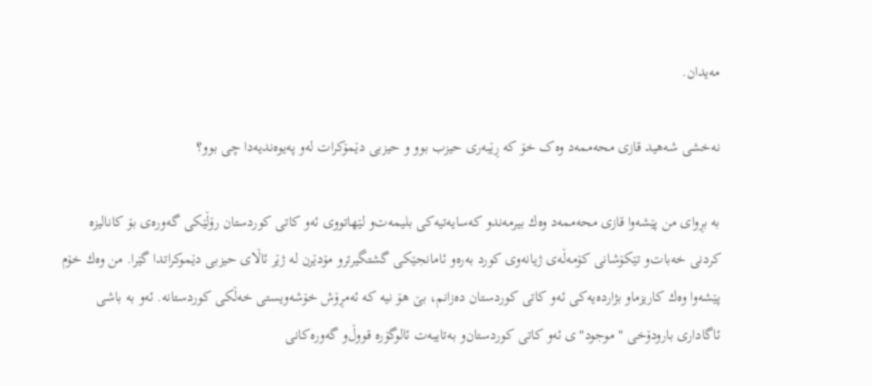مه‌یدان.

نه‌خشی شه‌هید قازی محه‌ممه‌د وه‌ک خۆ که‌ ڕێبه‌ری حیزب بوو و حیزبی دێمۆکرات له‌و په‌یوه‌ندیه‌دا چی بوو؟

به‌ بڕوای‌ من پێشه‌وا قازی‌ محه‌ممه‌د وه‌ك بیرمه‌ند‌و كه‌سایه‌تیه‌كی‌ بلیمه‌ت‌و لێهاتووی‌ ئه‌و كاتی‌ كوردستان رۆڵێكی‌ گه‌وره‌ی‌ بۆ كانالیزه‌ كردنی‌ خه‌بات‌و تێكۆشانی‌ كۆمه‌ڵه‌ی‌ ژیانه‌وی‌ كورد به‌ره‌و ئامانجێكی‌ گشتگیرتر‌و مۆدێرن له‌ ژێر ئاڵای‌ حیزبی‌ دێموكراتدا گێرا. من وه‌ك خۆم پێشه‌وا وه‌ك كاریزما‌و بژارده‌یه‌كی‌ ئه‌و كاتی‌ كوردستان ده‌زانم، بێ‌ هۆ نیه‌ كه‌ ئه‌مڕۆش خۆشه‌ویستی‌ خه‌ڵكی‌ كوردستانه‌. ئه‌و به‌ باشی‌ ئاگاداری‌ بارودۆخی‌ "موجود"ی‌ ئه‌و كاتی‌ كوردستان‌و به‌تایبه‌ت ئالوگۆره‌ قووڵ‌‌و گه‌وره‌كانی‌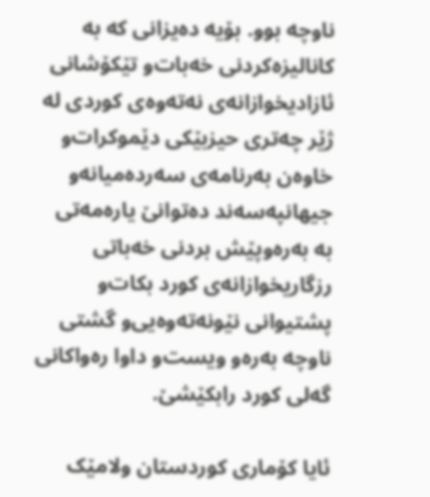ناوچه‌ بوو. بۆیه‌ ده‌یزانی‌ كه‌ به‌ كانالیزه‌كردنی‌ خه‌بات‌و تێكۆشانی‌ ئازادیخوازانه‌ی‌ نه‌ته‌وه‌ی‌ كوردی‌ له‌ ژێر چه‌تری‌ حیزبێكی‌ دێموكرات‌و خاوه‌ن به‌رنامه‌ی‌ سه‌رده‌میانه‌‌و جیهانپه‌سه‌ند ده‌توانێ‌ یاره‌مه‌تی‌ به‌ به‌ره‌وپێش بردنی‌ خه‌باتی‌ رزگاریخوازانه‌ی‌ كورد بكات‌و پشتیوانی‌ نێونه‌ته‌وه‌یی‌‌و گشتی‌ ناوچه‌ به‌ره‌و ویست‌و داوا ره‌واكانی‌ گه‌لی‌ كورد رابكێشێ‌.

ئایا کۆماری کوردستان ولامێک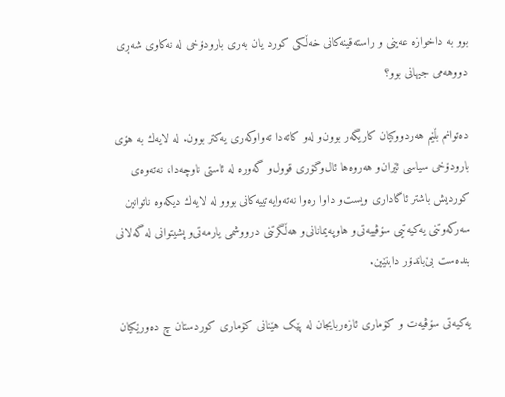بوو به‌ داخوازه‌ عه‌ینی و راسته‌قینه‌کانی خه‌ڵکی کورد یان به‌ری بارودۆخی له‌ نه‌کاوی شه‌ڕی دووهه‌می جیهانی بوو؟

ده‌توانم بڵێم هه‌ردووكیان كاریگه‌ر بوون‌و له‌و كاته‌دا ته‌واوكه‌ری‌ یه‌كتر بوون. له‌ لایه‌ك به‌ هۆی‌ بارودۆخی‌ سیاسی‌ ئێران‌و هه‌روه‌ها ئال‌وگۆری‌ قوول‌و گه‌وره‌ له‌ ئاستی‌ ناوچه‌دا، نه‌ته‌وه‌ی كوردیش باشتر ئاگاداری‌ ویست‌و داوا ره‌وا نه‌ته‌وایه‌تییه‌كانی‌ بوو‌و له‌ لایه‌ك دیكه‌وه‌ ناتوانین سه‌ركه‌وتنی‌ یه‌كیه‌تیی‌ سۆڤییه‌تی‌‌و هاوپه‌یمانانی‌‌و هه‌ڵگرتنی‌ درووشمی یارمه‌تی‌‌و پشیتوانی‌ له‌ گه‌لانی‌ بنده‌ست بێ‌باندۆر دابنێین.

یه‌کیه‌تی سۆڤیه‌ت و کۆماری ئازه‌ربایجان له‌ پێک هێنانی کۆماری کوردستان چ ده‌ورێکیان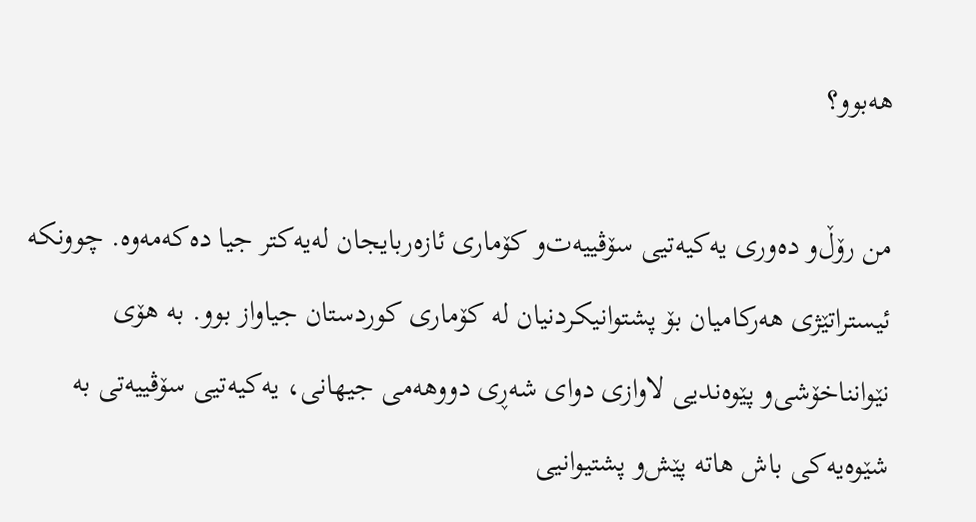هه‌بوو؟

من رۆڵ‌‌و ده‌وری‌ یه‌كیه‌تیی‌ سۆڤییه‌ت‌و كۆماری‌ ئازه‌ربایجان له‌یه‌كتر جیا ده‌كه‌مه‌وه‌. چوونكه‌ ئیستراتێژی‌ هه‌ركامیان بۆ پشتوانیكردنیان له‌ كۆماری‌ كوردستان جیاواز بوو. به‌ هۆی‌ نێوانناخۆشی‌‌و پێوه‌ندیی‌ لاوازی‌ دوای‌ شه‌ڕی‌ دووهه‌می‌ جیهانی‌، یه‌كیه‌تیی‌ سۆڤییه‌تی‌ به‌ شێوه‌یه‌كی‌ باش هاته‌ پێش‌و پشتیوانیی‌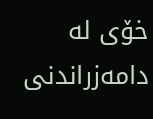خۆی‌ له‌ دامه‌زراندنی‌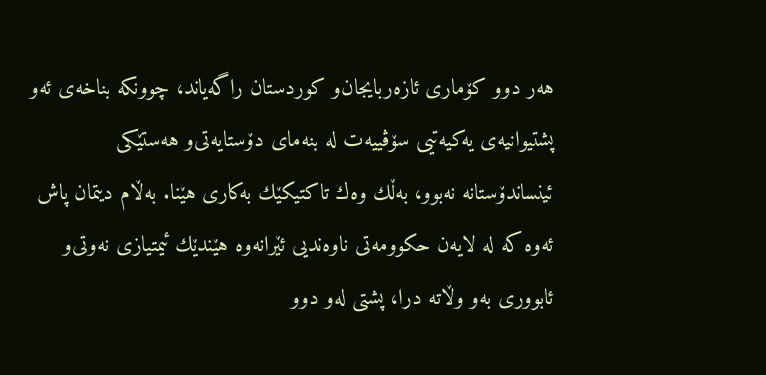هه‌ر دوو كۆماری‌ ئازه‌ربایجان‌و كوردستان راگه‌یاند، چوونكه‌ بناخه‌ی‌ ئه‌و پشتیوانیه‌ی‌ یه‌كیه‌تیی‌ سۆڤییه‌ت له‌ بنه‌مای‌ دۆستایه‌تی‌‌و هه‌ستێكی‌ ئینساندۆستانه‌ نه‌بوو، به‌ڵك وه‌ك تاكتیكێك به‌كاری‌ هێنا. به‌ڵام دیتمان پاش ئه‌وه‌ كه‌ له‌ لایه‌ن حكوومه‌تی‌ ناوه‌ندیی‌ ئێرانه‌وه‌ هێندێك ئیمتیازی‌ نه‌وتی‌‌و ئابووری‌ به‌و وڵاته‌ درا، پشتی‌ له‌و دوو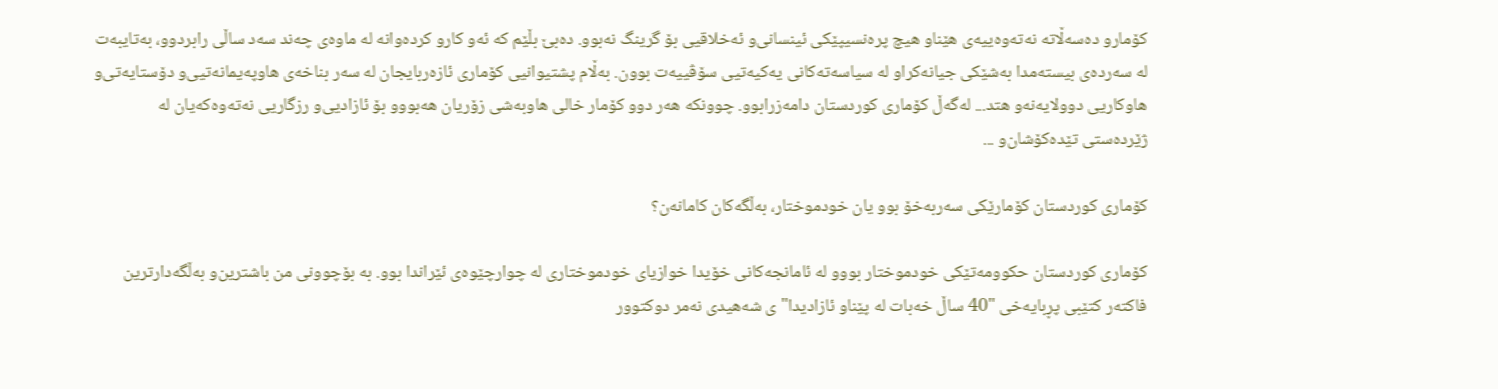كۆمار‌و ده‌سه‌ڵاته‌ نه‌ته‌وه‌ییه‌ی‌ هێنا‌و هیچ پره‌نسیپێكی‌ ئینسانی‌‌و ئه‌خلاقیی‌ بۆ گرینگ نه‌بوو. ده‌بێ‌ بڵێم كه‌ ئه‌و كار‌و كرده‌وانه‌ له‌ ماوه‌ی‌ چه‌ند سه‌د ساڵی‌ رابردوو، به‌تایبه‌ت له‌ سه‌رده‌ی‌ بیسته‌مدا به‌شێكی‌ جیانه‌كراو له‌ سیاسه‌ته‌كانی‌ یه‌كیه‌تیی‌ سۆڤییه‌ت بوون. به‌ڵام پشتیوانیی‌ كۆماری‌ ئازه‌ربایجان له‌ سه‌ر بناخه‌ی‌ هاوپه‌یمانه‌تیی‌‌و دۆستایه‌تی‌‌و هاوكاریی‌ دوولایه‌نه‌‌و هتد... له‌گه‌ڵ‌ كۆماری‌ كوردستان دامه‌زرابوو. چوونكه‌ هه‌ر دوو كۆمار خالی‌ هاوبه‌شی‌ زۆریان هه‌بوو‌و بۆ ئازادیی‌‌و رزگاریی‌ نه‌ته‌وه‌كه‌یان له‌ ژێرده‌ستی‌ تێده‌كۆشان‌و ...

کۆماری کوردستان کۆمارێکی سه‌ربه‌خۆ بوو یان خودموختار، به‌ڵگه‌کان کامانه‌ن؟

كۆماری‌ كوردستان حكوومه‌تێكی‌ خودموختار بوو‌و له‌ ئامانجه‌كانی‌ خۆیدا خوازیای‌ خودموختاری‌ له‌ چوارچێوه‌ی‌ ئێراندا بوو. به‌ بۆچوونی‌ من باشترین‌و به‌ڵگه‌دارترین فاكته‌ر كتێبی‌ پڕبایه‌خی‌ "40 ساڵ‌ خه‌بات له‌ پێناو ئازادیدا"ی‌ شه‌هیدی‌ نه‌مر دوكتوور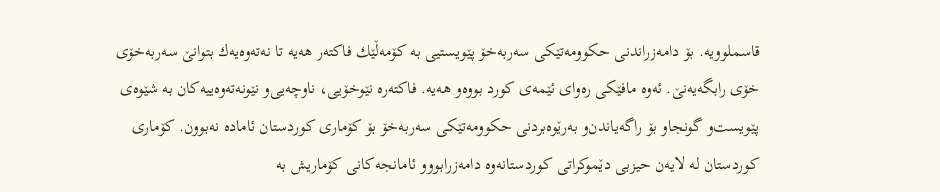قاسملوویه‌. بۆ دامه‌زراندنی‌ حكوومه‌تێكی‌ سه‌ربه‌خۆ پێویستیی‌ به‌ كۆمه‌ڵێك فاكته‌ر هه‌یه‌ تا نه‌ته‌وه‌یه‌ك بتوانێ‌ سه‌ربه‌خۆی‌ خۆی‌ رابگه‌یه‌نێ‌. ئه‌وه‌ مافێكی‌ ره‌وای‌ ئێمه‌ی‌ كورد بووه‌‌و هه‌یه‌. فاكته‌ره‌ نێوخۆیی‌، ناوچه‌یی‌‌و نێونه‌ته‌وه‌ییه‌كان به‌ شێوه‌ی‌ پێویست‌و گونجاو بۆ راگه‌یاندن‌و به‌رێوه‌بردنی‌ حكوومه‌تێكی‌ سه‌ربه‌خۆ بۆ كۆماری‌ كوردستان ئاماده‌ نه‌بوون. كۆماری‌ كوردستان له‌ لایه‌ن حیزبی‌ دێموكراتی‌ كوردستانه‌وه‌ دامه‌زرابوو‌و ئامانجه‌كانی‌ كۆماریش به‌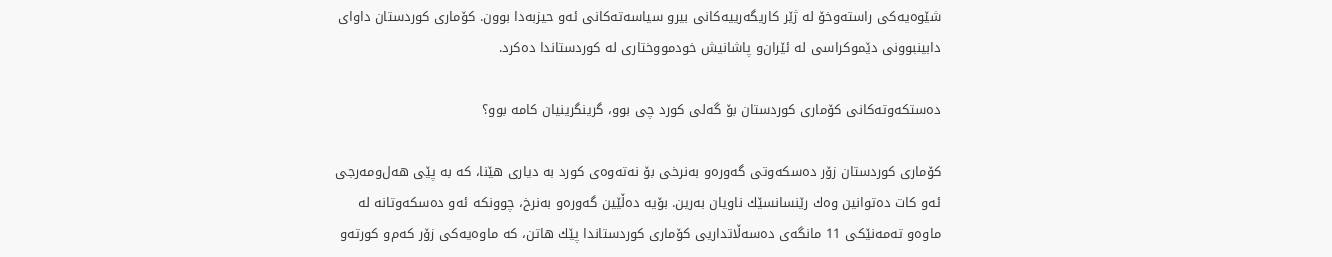شێوه‌یه‌كی‌ راسته‌وخۆ له‌ ژێر كاریگه‌رییه‌كانی‌ بیر‌و سیاسه‌ته‌كانی‌ ئه‌و حیزبه‌دا بوون. كۆماری‌ كوردستان داوای‌ دابینبوونی‌ دێموكراسی‌ له‌ ئێران‌و پاشانیش خودمووختاری‌ له‌ كوردستاندا ده‌كرد.

ده‌ستکه‌وته‌کانی کۆماری کوردستان بۆ گه‌لی کورد چی بوو، گرینگرینیان کامه‌ بوو؟

كۆماری‌ كوردستان زۆر ده‌سكه‌وتی‌ گه‌وره‌‌و به‌نرخی‌ بۆ نه‌ته‌وه‌ی‌ كورد به‌ دیاری‌ هێنا، كه‌ به‌ پێی‌ هه‌ل‌ومه‌رجی‌ ئه‌و كات ده‌توانین وه‌ك رێنسانسێك ناویان به‌رین. بۆیه‌ ده‌ڵێین گه‌وره‌‌و به‌نرخ، چوونكه‌ ئه‌و ده‌سكه‌وتانه‌ له‌ ماوه‌‌و ته‌مه‌نێكی‌ 11 مانگه‌ی‌ ده‌سه‌ڵاتداریی‌ كۆماری‌ كوردستاندا پێك هاتن، كه‌ ماوه‌یه‌كی‌ زۆر كه‌م‌و كورته‌‌و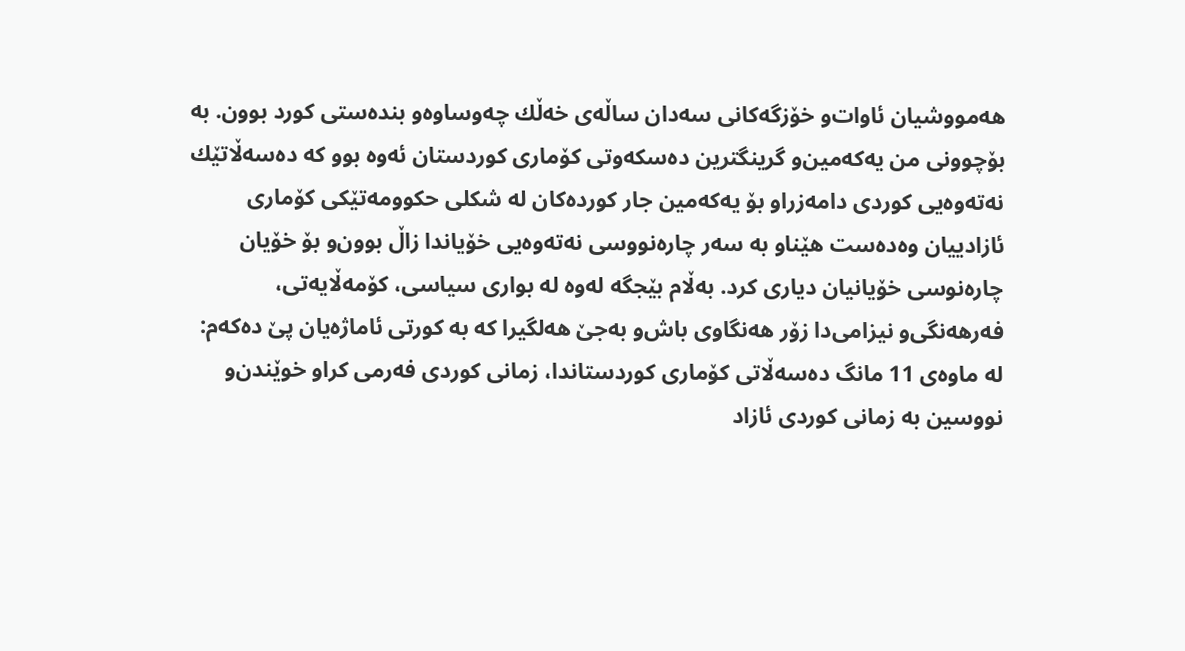هه‌مووشیان ئاوات‌و خۆزگه‌كانی‌ سه‌دان ساڵه‌ی‌ خه‌ڵك چه‌وساوه‌‌و بنده‌ستی‌ كورد بوون. به‌ بۆچوونی‌ من یه‌كه‌مین‌و گرینگترین ده‌سكه‌وتی‌ كۆماری‌ كوردستان ئه‌وه‌ بوو كه‌ ده‌سه‌ڵاتێك نه‌ته‌وه‌یی‌ كوردی‌ دامه‌زرا‌و بۆ یه‌كه‌مین جار كورده‌كان له‌ شكلی‌ حكوومه‌تێكی‌ كۆماری‌ ئازادییان وه‌ده‌ست هێنا‌و به‌ سه‌ر چاره‌نووسی‌ نه‌ته‌وه‌یی‌ خۆیاندا زاڵ‌ بوون‌و بۆ خۆیان چاره‌نوسی‌ خۆیانیان دیاری‌ كرد. به‌ڵام بێجگه‌ له‌وه‌ له‌ بواری‌ سیاسی‌، كۆمه‌ڵایه‌تی‌، فه‌رهه‌نگی‌‌و نیزامی‌دا زۆر هه‌نگاوی‌ باش‌و به‌جێ‌ هه‌لگیرا كه‌ به‌ كورتی‌ ئاماژه‌یان پێ‌ ده‌كه‌م:
له‌ ماوه‌ی‌ 11 مانگ ده‌سه‌ڵاتی‌ كۆماری‌ كوردستاندا، زمانی‌ كوردی‌ فه‌رمی‌ كرا‌و خوێندن‌و نووسین به‌ زمانی‌ كوردی‌ ئازاد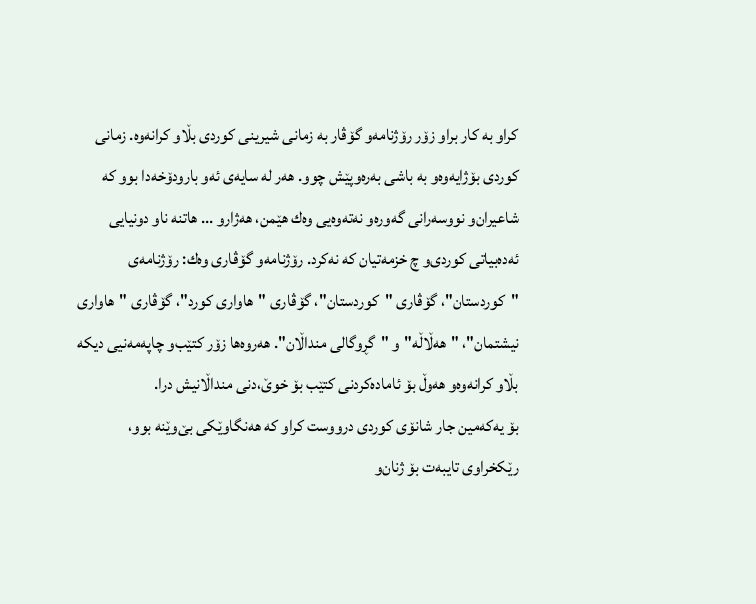كرا‌و به‌ كار برا‌و زۆر رۆژنامه‌‌و گۆڤار به‌ زمانی‌ شیرینی‌ كوردی‌ بڵاو كرانه‌وه‌. زمانی‌ كوردی‌ بۆژایه‌وه‌‌و به‌ باشی‌ به‌ره‌وپێش چوو. هه‌ر له‌ سایه‌ی‌ ئه‌و بارودۆخه‌دا بوو كه‌ شاعیران‌و نووسه‌رانی‌ گه‌وره‌‌و نه‌ته‌وه‌یی‌ وه‌ك هێمن، هه‌ژار‌و ... هاتنه‌ ناو دونیایی‌ ئه‌ده‌بیاتی‌ كوردی‌‌و چ خزمه‌تیان كه‌ نه‌كرد. رۆژنامه‌‌و گۆڤاری‌ وه‌ك: رۆژنامه‌ی‌ "كوردستان"، گۆڤاری‌ "كوردستان"، گۆڤاری‌ "هاواری‌ كورد"، گۆڤاری‌ "هاواری‌ نیشتمان"، "هه‌ڵاڵه‌"و "گڕوگالی‌ منداڵان". هه‌روه‌ها زۆر كتێب‌و چاپه‌مه‌نیی‌ دیكه‌ بڵاو كرانه‌وه‌‌و هه‌وڵ‌ بۆ ئاماده‌كردنی‌ كتێب بۆ خوێ،دنی‌ منداڵانیش درا.
بۆ یه‌كه‌مین جار شانۆی‌ كوردی‌ درووست كرا‌و كه‌ هه‌نگاوێكی‌ بێ‌وێنه‌ بوو، رێكخراوی‌ تایبه‌ت بۆ ژنان‌و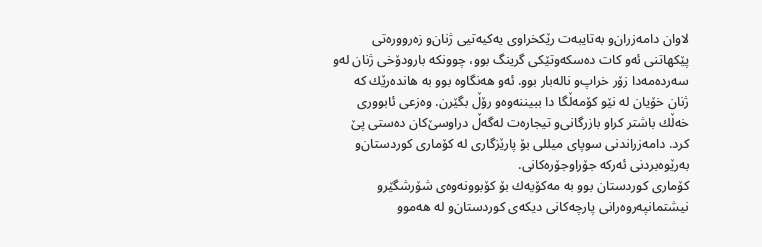لاوان دامه‌زران‌و به‌تایبه‌ت رێكخراوی‌ یه‌كیه‌تیی‌ ژنان‌و زه‌رووره‌تی‌ پێكهاتنی‌ ئه‌و كات ده‌سكه‌وتێكی‌ گرینگ بوو، چوونكه‌ بارودۆخی‌ ژنان له‌و سه‌رده‌مه‌دا زۆر خراپ‌و ناله‌بار بوو. ئه‌و هه‌نگاوه‌ بوو به‌ هانده‌رێك كه‌ ژنان خۆیان له‌ نێو كۆمه‌ڵگا دا ببیننه‌وه‌‌و رۆڵ‌ بگێرن. وه‌زعی‌ ئابووری‌ خه‌ڵك باشتر كرا‌و بازرگانی‌‌و تیجاره‌ت له‌گه‌ڵ‌ دراوسێ‌كان ده‌ستی‌ پێ‌ كرد. دامه‌زراندنی‌ سوپای میللی‌ بۆ پارێزگاری‌ له‌ كۆماری‌ كوردستان‌و به‌رێوه‌بردنی‌ ئه‌ركه‌ جۆراوجۆره‌كانی‌.
كۆماری‌ كوردستان بوو به‌ مه‌كۆیه‌ك بۆ كۆبوونه‌وه‌ی‌ شۆرشگێر‌و نیشتمانپه‌روه‌رانی‌ پارچه‌كانی‌ دیكه‌ی‌ كوردستان‌و له‌ هه‌موو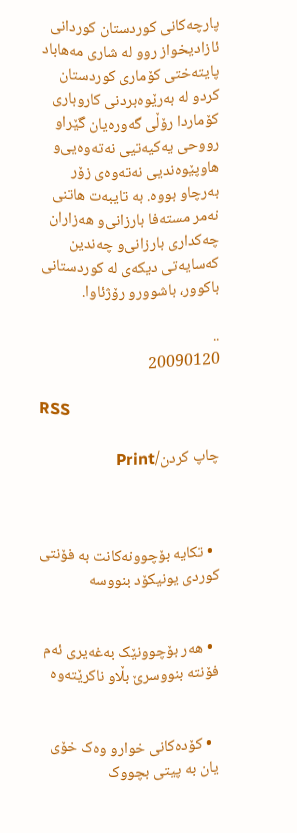پارچه‌كانی‌ كوردستان كوردانی‌ ئازادیخواز روو له‌ شاری‌ مه‌هاباد پایته‌ختی‌ كۆماری‌ كوردستان كرد‌و له‌ به‌رێوه‌بردنی‌ كار‌وباری‌ كۆماردا رۆڵی‌ گه‌وره‌یان گێرا‌و رووحی‌ یه‌كیه‌تیی‌ نه‌ته‌وه‌یی‌‌و هاوپێوه‌ندیی‌ نه‌ته‌وه‌ی‌ زۆر به‌رچاو بووه‌. به‌ تایبه‌ت هاتنی‌ نه‌مر مسته‌فا بارزانی‌‌و هه‌زاران چه‌كداری‌ بارزانی‌‌و چه‌ندین كه‌سایه‌تی‌ دیكه‌ی‌ له‌ كوردستانی‌ باكوور، باشوور‌و رۆژئاوا.

..
20090120

RSS

چاپ کردن/Print



  • تکایه‌ بۆچوونه‌کانت به‌ فۆنتی کوردی یونیکۆد بنووسه


  • هه‌ر بۆچوونێک به‌غه‌یری ئه‌م فۆنته بنووسرێ بڵاو ناکرێته‌وه


  • کۆده‌کانی خوارو وه‌ک خۆی یان به‌ پیتی بچووک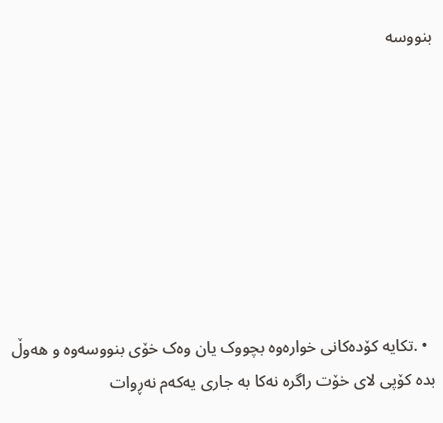بنووسه








  • .تکایه‌ کۆده‌کانی خواره‌وه‌ بچووک یان وه‌ک خۆی بنووسه‌وه و هه‌وڵ بده‌ کۆپی لای خۆت راگره‌ نه‌کا به‌ جاری یه‌که‌م نه‌ڕوات ‌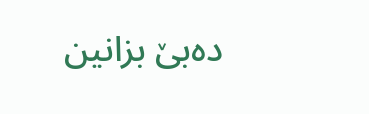ده‌بێ بزانین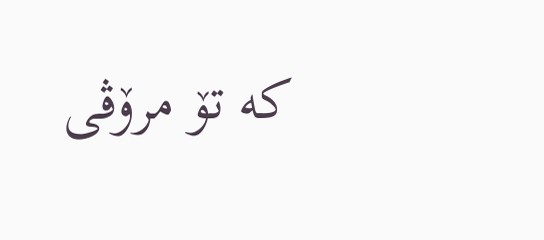که‌ تۆ مرۆڤی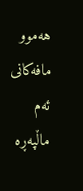هه‌موو مافه‌کانی ئه‌م ماڵپه‌ڕه‌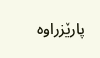پارێزراوه‌